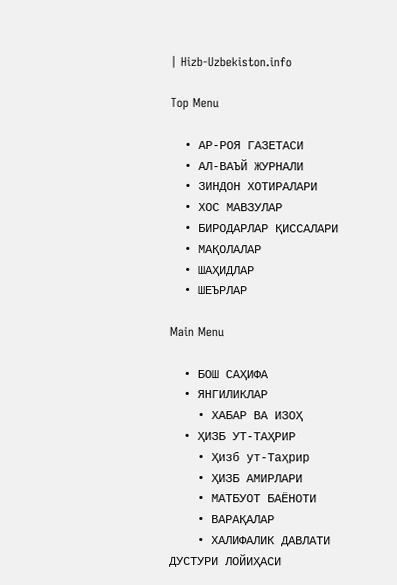| Hizb-Uzbekiston.info

Top Menu

  • АР-РОЯ ГАЗЕТАСИ
  • АЛ-ВАЪЙ ЖУРНАЛИ
  • ЗИНДОН ХОТИРАЛАРИ
  • ХОС МАВЗУЛАР
  • БИРОДАРЛАР ҚИССАЛАРИ
  • МАҚОЛАЛАР
  • ШАҲИДЛАР
  • ШЕЪРЛАР

Main Menu

  • БОШ САҲИФА
  • ЯНГИЛИКЛАР
    • ХАБАР ВА ИЗОҲ
  • ҲИЗБ УТ-ТАҲРИР
    • Ҳизб ут-Таҳрир
    • ҲИЗБ АМИРЛАРИ
    • МАТБУОТ БАЁНОТИ
    • ВАРАҚАЛАР
    • ХАЛИФАЛИК ДАВЛАТИ ДУСТУРИ ЛОЙИҲАСИ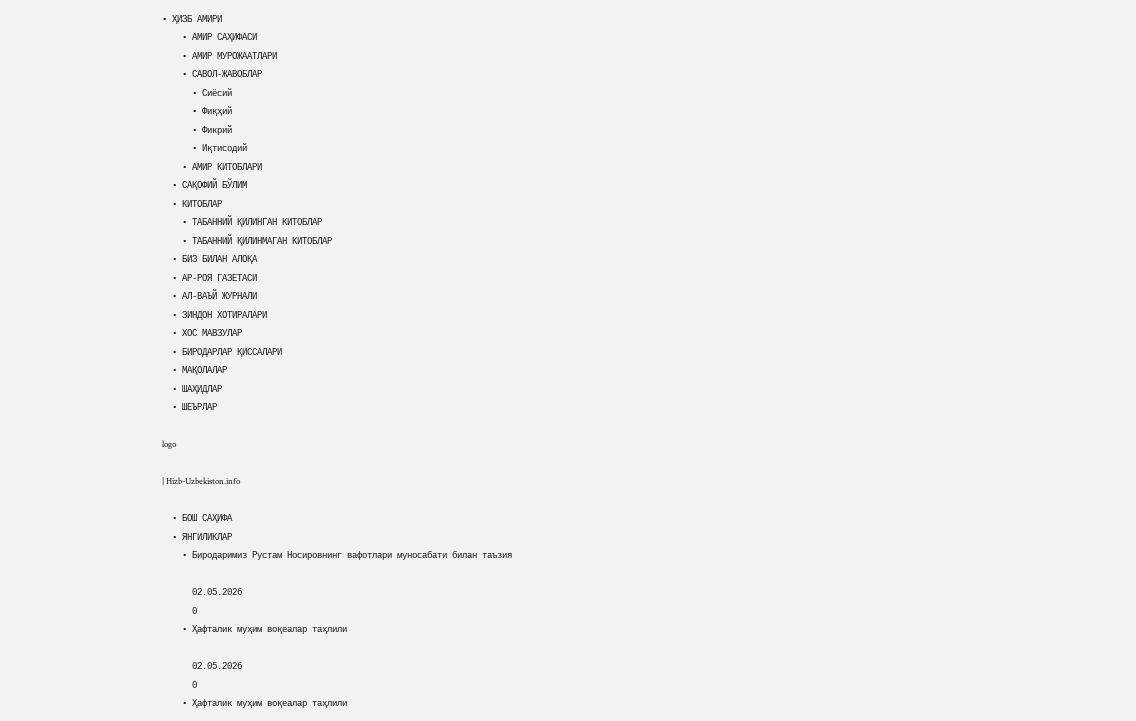• ҲИЗБ АМИРИ
    • АМИР САҲИФАСИ
    • АМИР МУРОЖААТЛАРИ
    • САВОЛ-ЖАВОБЛАР
      • Сиёсий
      • Фиқҳий
      • Фикрий
      • Иқтисодий
    • АМИР КИТОБЛАРИ
  • САҚОФИЙ БЎЛИМ
  • КИТОБЛАР
    • ТАБАННИЙ ҚИЛИНГАН КИТОБЛАР
    • ТАБАННИЙ ҚИЛИНМАГАН КИТОБЛАР
  • БИЗ БИЛАН АЛОҚА
  • АР-РОЯ ГАЗЕТАСИ
  • АЛ-ВАЪЙ ЖУРНАЛИ
  • ЗИНДОН ХОТИРАЛАРИ
  • ХОС МАВЗУЛАР
  • БИРОДАРЛАР ҚИССАЛАРИ
  • МАҚОЛАЛАР
  • ШАҲИДЛАР
  • ШЕЪРЛАР

logo

| Hizb-Uzbekiston.info

  • БОШ САҲИФА
  • ЯНГИЛИКЛАР
    • Биродаримиз Рустам Носировнинг вафотлари муносабати билан таъзия

      02.05.2026
      0
    • Ҳафталик муҳим воқеалар таҳлили

      02.05.2026
      0
    • Ҳафталик муҳим воқеалар таҳлили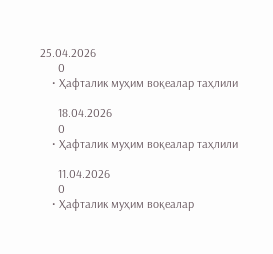25.04.2026
      0
    • Ҳафталик муҳим воқеалар таҳлили

      18.04.2026
      0
    • Ҳафталик муҳим воқеалар таҳлили

      11.04.2026
      0
    • Ҳафталик муҳим воқеалар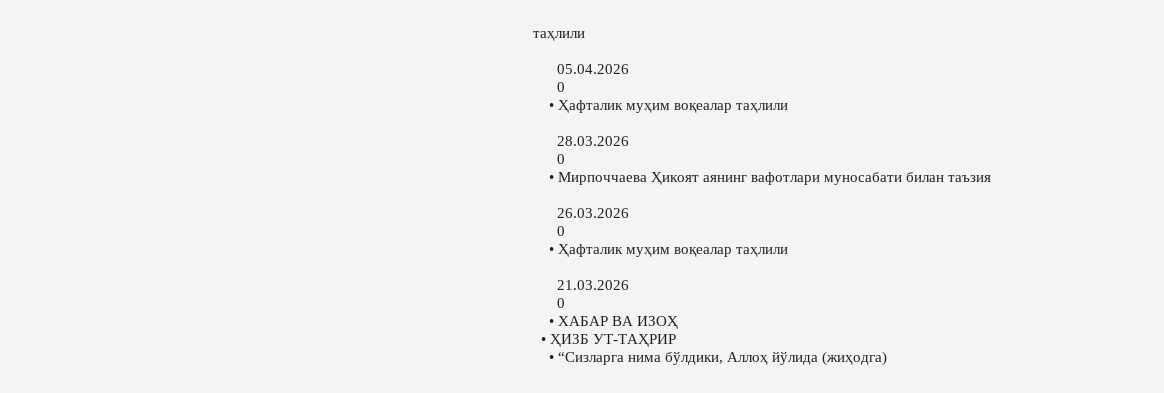таҳлили

      05.04.2026
      0
    • Ҳафталик муҳим воқеалар таҳлили

      28.03.2026
      0
    • Мирпоччаева Ҳикоят аянинг вафотлари муносабати билан таъзия

      26.03.2026
      0
    • Ҳафталик муҳим воқеалар таҳлили

      21.03.2026
      0
    • ХАБАР ВА ИЗОҲ
  • ҲИЗБ УТ-ТАҲРИР
    • “Сизларга нима бўлдики, Аллоҳ йўлида (жиҳодга)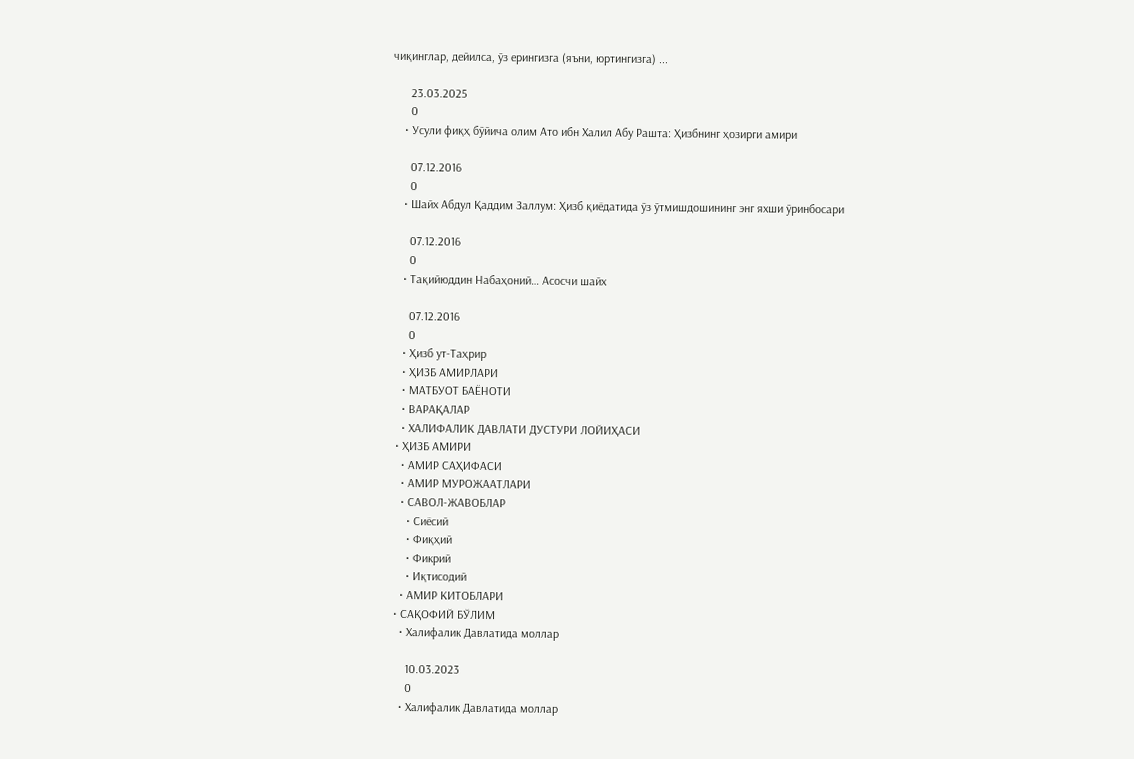чиқинглар, дейилса, ўз ерингизга (яъни, юртингизга) ...

      23.03.2025
      0
    • Усули фиқҳ бўйича олим Ато ибн Халил Абу Рашта: Ҳизбнинг ҳозирги амири

      07.12.2016
      0
    • Шайх Абдул Қаддим Заллум: Ҳизб қиёдатида ўз ўтмишдошининг энг яхши ўринбосари

      07.12.2016
      0
    • Тақийюддин Набаҳоний… Асосчи шайх

      07.12.2016
      0
    • Ҳизб ут-Таҳрир
    • ҲИЗБ АМИРЛАРИ
    • МАТБУОТ БАЁНОТИ
    • ВАРАҚАЛАР
    • ХАЛИФАЛИК ДАВЛАТИ ДУСТУРИ ЛОЙИҲАСИ
  • ҲИЗБ АМИРИ
    • АМИР САҲИФАСИ
    • АМИР МУРОЖААТЛАРИ
    • САВОЛ-ЖАВОБЛАР
      • Сиёсий
      • Фиқҳий
      • Фикрий
      • Иқтисодий
    • АМИР КИТОБЛАРИ
  • САҚОФИЙ БЎЛИМ
    • Халифалик Давлатида моллар

      10.03.2023
      0
    • Халифалик Давлатида моллар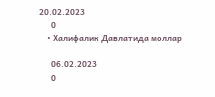20.02.2023
      0
    • Халифалик Давлатида моллар

      06.02.2023
      0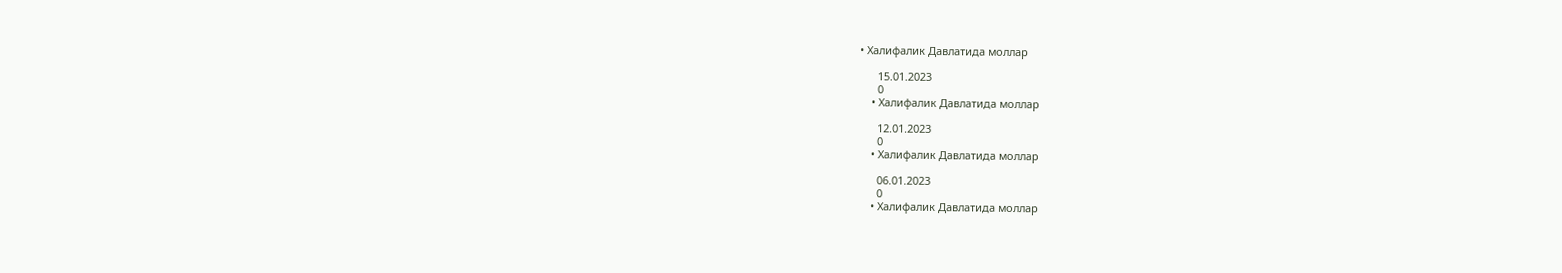• Халифалик Давлатида моллар

      15.01.2023
      0
    • Халифалик Давлатида моллар

      12.01.2023
      0
    • Халифалик Давлатида моллар

      06.01.2023
      0
    • Халифалик Давлатида моллар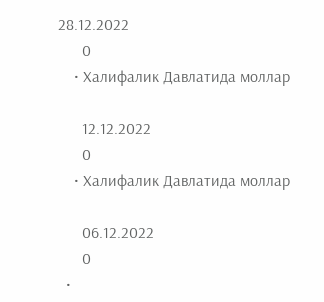28.12.2022
      0
    • Халифалик Давлатида моллар

      12.12.2022
      0
    • Халифалик Давлатида моллар

      06.12.2022
      0
  •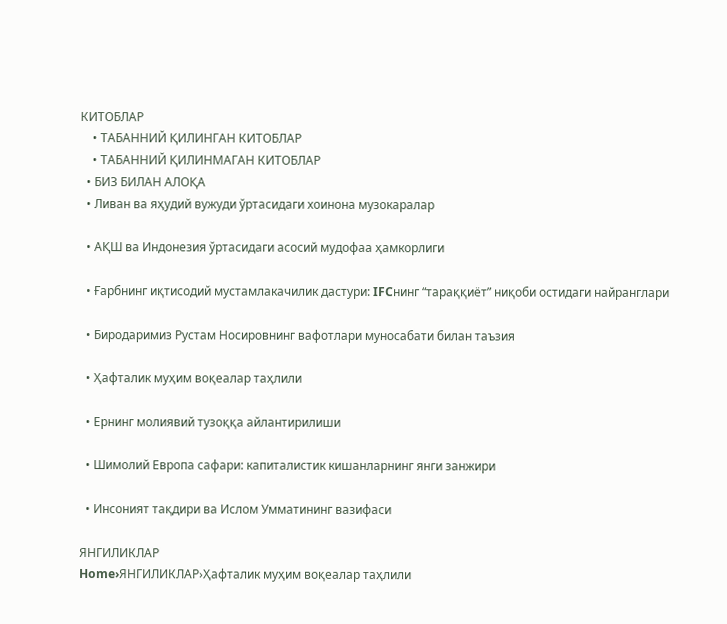КИТОБЛАР
    • ТАБАННИЙ ҚИЛИНГАН КИТОБЛАР
    • ТАБАННИЙ ҚИЛИНМАГАН КИТОБЛАР
  • БИЗ БИЛАН АЛОҚА
  • Ливан ва яҳудий вужуди ўртасидаги хоинона музокаралар

  • АҚШ ва Индонезия ўртасидаги асосий мудофаа ҳамкорлиги

  • Ғарбнинг иқтисодий мустамлакачилик дастури: IFCнинг “тараққиёт” ниқоби остидаги найранглари

  • Биродаримиз Рустам Носировнинг вафотлари муносабати билан таъзия

  • Ҳафталик муҳим воқеалар таҳлили

  • Ернинг молиявий тузоққа айлантирилиши

  • Шимолий Европа сафари: капиталистик кишанларнинг янги занжири

  • Инсоният тақдири ва Ислом Умматининг вазифаси

ЯНГИЛИКЛАР
Home›ЯНГИЛИКЛАР›Ҳафталик муҳим воқеалар таҳлили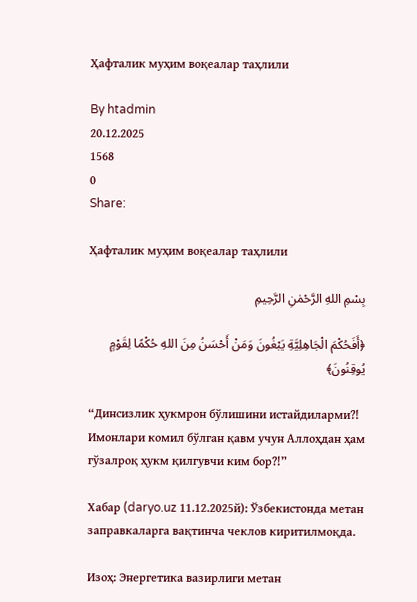Ҳафталик муҳим воқеалар таҳлили

By htadmin
20.12.2025
1568
0
Share:

Ҳафталик муҳим воқеалар таҳлили

بِسْمِ اللهِ الرَّحْمٰنِ الرَّحِيمِ

﴿أَفَحُكْمَ الْجَاهِلِيَّةِ يَبْغُونَ وَمَنْ أَحْسَنُ مِنَ اللهِ حُكْمًا لِقَوْمٍ يُوقِنُونَ﴾

“Динсизлик ҳукмрон бўлишини истайдиларми?! Имонлари комил бўлган қавм учун Аллоҳдан ҳам гўзалроқ ҳукм қилгувчи ким бор?!”

Хабар (daryo.uz 11.12.2025й): Ўзбекистонда метан заправкаларга вақтинча чеклов киритилмоқда.

Изоҳ: Энергетика вазирлиги метан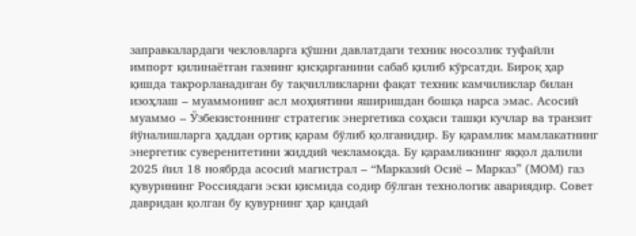заправкалардаги чекловларга қўшни давлатдаги техник носозлик туфайли импорт қилинаётган газнинг қисқарганини сабаб қилиб кўрсатди. Бироқ ҳар қишда такрорланадиган бу тақчилликларни фақат техник камчиликлар билан изоҳлаш – муаммонинг асл моҳиятини яширишдан бошқа нарса эмас. Асосий муаммо – Ўзбекистоннинг стратегик энергетика соҳаси ташқи кучлар ва транзит йўналишларга ҳаддан ортиқ қарам бўлиб қолганидир. Бу қарамлик мамлакатнинг энергетик суверенитетини жиддий чекламоқда. Бу қарамликнинг яққол далили 2025 йил 18 ноябрда асосий магистрал – “Марказий Осиё – Марказ” (МОМ) газ қувурининг Россиядаги эски қисмида содир бўлган технологик авариядир. Совет давридан қолган бу қувурнинг ҳар қандай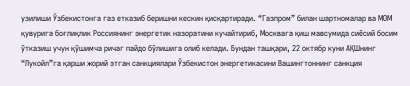узилиши Ўзбекистонга газ етказиб беришни кескин қисқартиради. “Газпром” билан шартномалар ва МОМ қувурига боғлиқлик Россиянинг энергетик назоратини кучайтириб, Москвага қиш мавсумида сиёсий босим ўтказиш учун қўшимча ричаг пайдо бўлишига олиб келади. Бундан ташқари, 22 октябр куни АҚШнинг “Лукойл”га қарши жорий этган санкциялари Ўзбекистон энергетикасини Вашингтоннинг санкция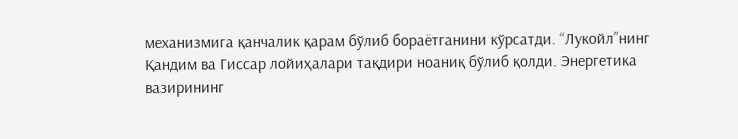механизмига қанчалик қарам бўлиб бораётганини кўрсатди. “Лукойл”нинг Қандим ва Гиссар лойиҳалари тақдири ноаниқ бўлиб қолди. Энергетика вазирининг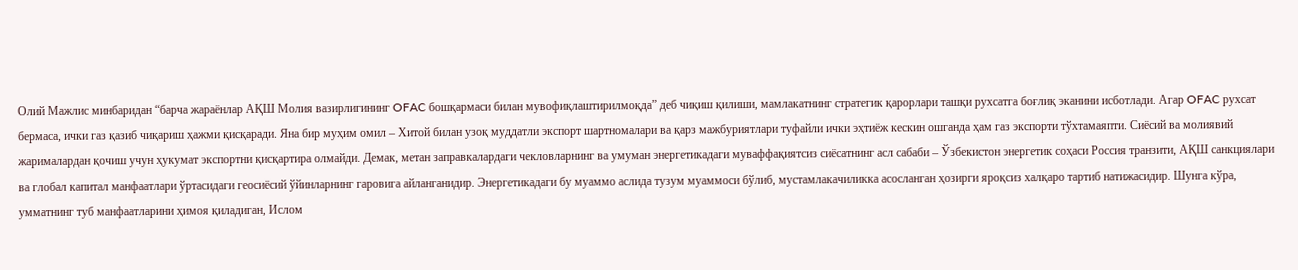Олий Мажлис минбаридан “барча жараёнлар АҚШ Молия вазирлигининг OFAC бошқармаси билан мувофиқлаштирилмоқда” деб чиқиш қилиши, мамлакатнинг стратегик қарорлари ташқи рухсатга боғлиқ эканини исботлади. Агар OFAC рухсат бермаса, ички газ қазиб чиқариш ҳажми қисқаради. Яна бир муҳим омил – Хитой билан узоқ муддатли экспорт шартномалари ва қарз мажбуриятлари туфайли ички эҳтиёж кескин ошганда ҳам газ экспорти тўхтамаяпти. Сиёсий ва молиявий жарималардан қочиш учун ҳукумат экспортни қисқартира олмайди. Демак, метан заправкалардаги чекловларнинг ва умуман энергетикадаги муваффақиятсиз сиёсатнинг асл сабаби – Ўзбекистон энергетик соҳаси Россия транзити, АҚШ санкциялари ва глобал капитал манфаатлари ўртасидаги геосиёсий ўйинларнинг гаровига айланганидир. Энергетикадаги бу муаммо аслида тузум муаммоси бўлиб, мустамлакачиликка асосланган ҳозирги яроқсиз халқаро тартиб натижасидир. Шунга кўра, умматнинг туб манфаатларини ҳимоя қиладиган, Ислом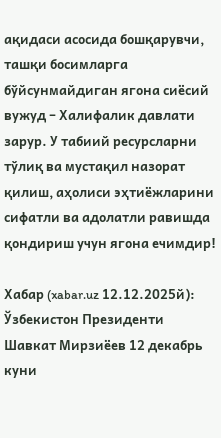ақидаси асосида бошқарувчи, ташқи босимларга бўйсунмайдиган ягона сиёсий вужуд – Халифалик давлати зарур. У табиий ресурсларни тўлиқ ва мустақил назорат қилиш, аҳолиси эҳтиёжларини сифатли ва адолатли равишда қондириш учун ягона ечимдир!

Хабар (xabar.uz 12.12.2025й): Ўзбекистон Президенти Шавкат Мирзиёев 12 декабрь куни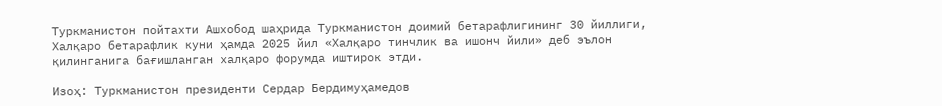Туркманистон пойтахти Ашхобод шаҳрида Туркманистон доимий бетарафлигининг 30 йиллиги, Халқаро бетарафлик куни ҳамда 2025 йил «Халқаро тинчлик ва ишонч йили» деб эълон қилинганига бағишланган халқаро форумда иштирок этди.

Изоҳ: Туркманистон президенти Сердар Бердимуҳамедов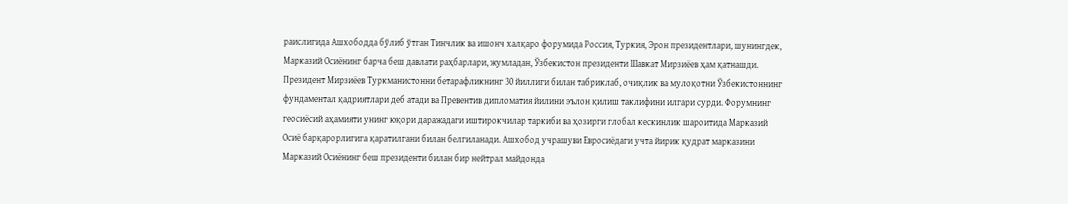раислигида Ашхободда бўлиб ўтган Тинчлик ва ишонч халқаро форумида Россия, Туркия, Эрон президентлари, шунингдек, Марказий Осиёнинг барча беш давлати раҳбарлари, жумладан, Ўзбекистон президенти Шавкат Мирзиёев ҳам қатнашди. Президент Мирзиёев Туркманистонни бетарафликнинг 30 йиллиги билан табриклаб, очиқлик ва мулоқотни Ўзбекистоннинг фундаментал қадриятлари деб атади ва Превентив дипломатия йилини эълон қилиш таклифини илгари сурди. Форумнинг геосиёсий аҳамияти унинг юқори даражадаги иштирокчилар таркиби ва ҳозирги глобал кескинлик шароитида Марказий Осиё барқарорлигига қаратилгани билан белгиланади. Ашхобод учрашуви Евросиёдаги учта йирик қудрат марказини Марказий Осиёнинг беш президенти билан бир нейтрал майдонда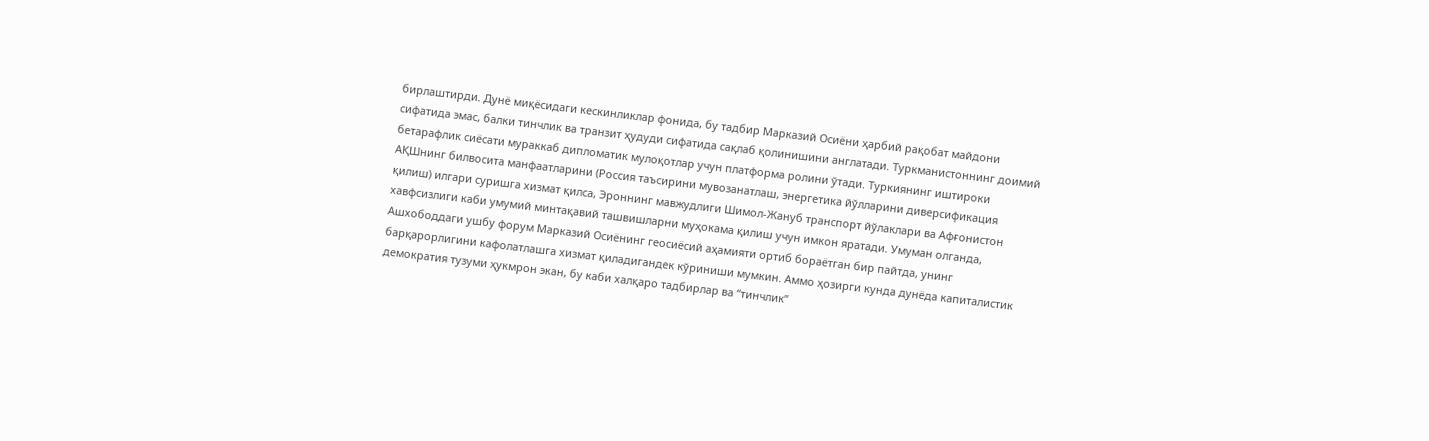бирлаштирди. Дунё миқёсидаги кескинликлар фонида, бу тадбир Марказий Осиёни ҳарбий рақобат майдони сифатида эмас, балки тинчлик ва транзит ҳудуди сифатида сақлаб қолинишини англатади. Туркманистоннинг доимий бетарафлик сиёсати мураккаб дипломатик мулоқотлар учун платформа ролини ўтади. Туркиянинг иштироки АҚШнинг билвосита манфаатларини (Россия таъсирини мувозанатлаш, энергетика йўлларини диверсификация қилиш) илгари суришга хизмат қилса, Эроннинг мавжудлиги Шимол-Жануб транспорт йўлаклари ва Афғонистон хавфсизлиги каби умумий минтақавий ташвишларни муҳокама қилиш учун имкон яратади. Умуман олганда, Ашхободдаги ушбу форум Марказий Осиёнинг геосиёсий аҳамияти ортиб бораётган бир пайтда, унинг барқарорлигини кафолатлашга хизмат қиладигандек кўриниши мумкин. Аммо ҳозирги кунда дунёда капиталистик демократия тузуми ҳукмрон экан, бу каби халқаро тадбирлар ва “тинчлик”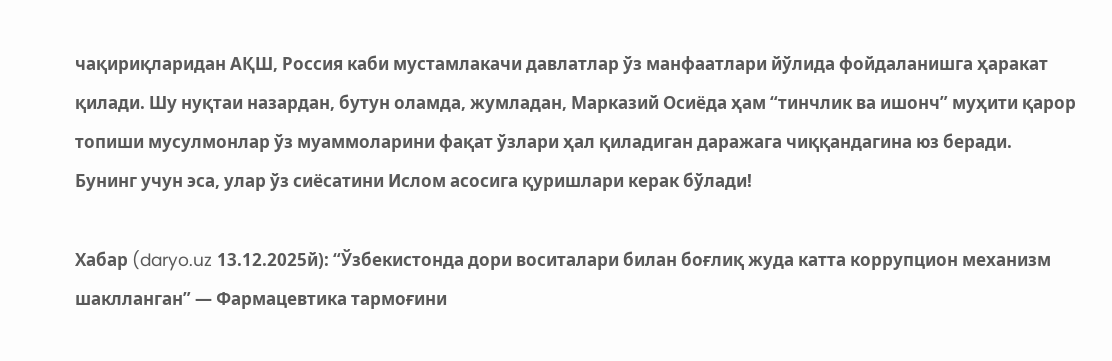чақириқларидан АҚШ, Россия каби мустамлакачи давлатлар ўз манфаатлари йўлида фойдаланишга ҳаракат қилади. Шу нуқтаи назардан, бутун оламда, жумладан, Марказий Осиёда ҳам “тинчлик ва ишонч” муҳити қарор топиши мусулмонлар ўз муаммоларини фақат ўзлари ҳал қиладиган даражага чиққандагина юз беради. Бунинг учун эса, улар ўз сиёсатини Ислом асосига қуришлари керак бўлади!

Хабар (daryo.uz 13.12.2025й): “Ўзбекистонда дори воситалари билан боғлиқ жуда катта коррупцион механизм шаклланган” — Фармацевтика тармоғини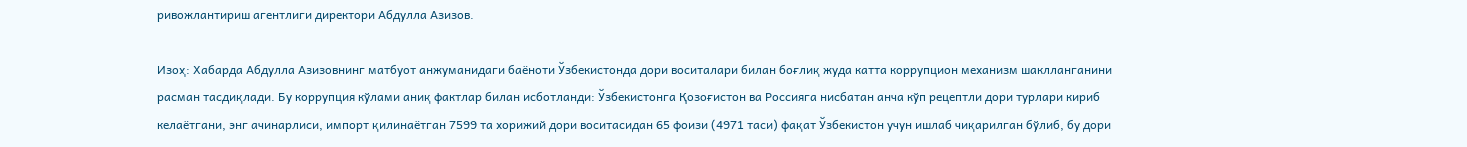ривожлантириш агентлиги директори Абдулла Азизов.

Изоҳ: Хабарда Абдулла Азизовнинг матбуот анжуманидаги баёноти Ўзбекистонда дори воситалари билан боғлиқ жуда катта коррупцион механизм шаклланганини расман тасдиқлади. Бу коррупция кўлами аниқ фактлар билан исботланди: Ўзбекистонга Қозоғистон ва Россияга нисбатан анча кўп рецептли дори турлари кириб келаётгани, энг ачинарлиси, импорт қилинаётган 7599 та хорижий дори воситасидан 65 фоизи (4971 таси) фақат Ўзбекистон учун ишлаб чиқарилган бўлиб, бу дори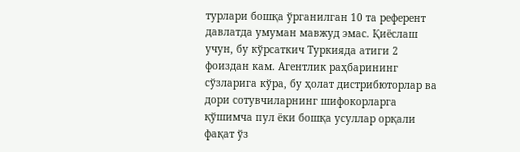турлари бошқа ўрганилган 10 та референт давлатда умуман мавжуд эмас. Қиёслаш учун, бу кўрсаткич Туркияда атиги 2 фоиздан кам. Агентлик раҳбарининг сўзларига кўра, бу ҳолат дистрибюторлар ва дори сотувчиларнинг шифокорларга қўшимча пул ёки бошқа усуллар орқали фақат ўз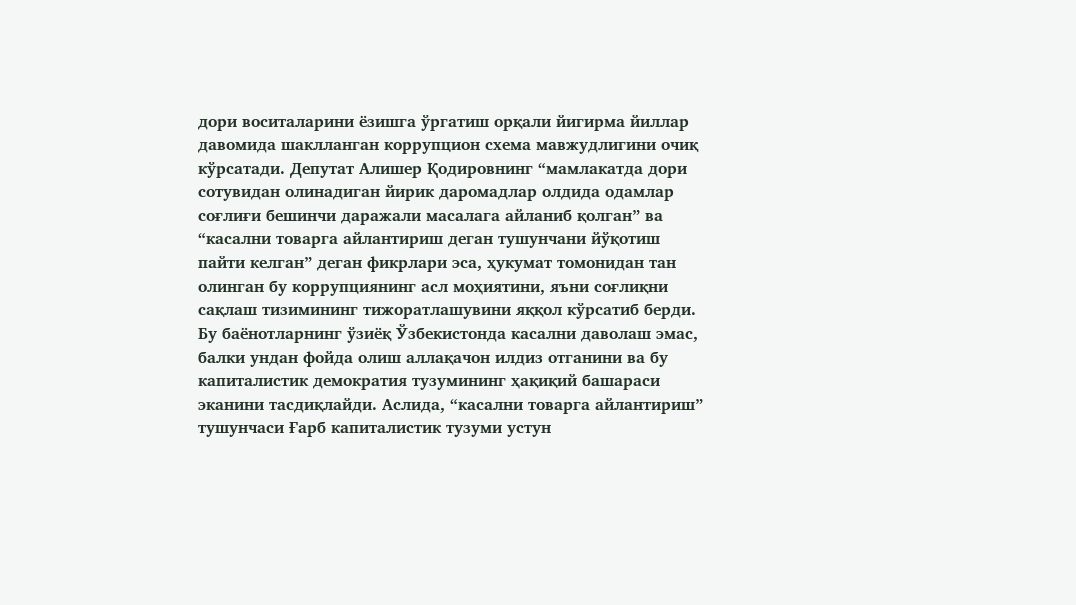дори воситаларини ёзишга ўргатиш орқали йигирма йиллар давомида шаклланган коррупцион схема мавжудлигини очиқ кўрсатади. Депутат Алишер Қодировнинг “мамлакатда дори сотувидан олинадиган йирик даромадлар олдида одамлар соғлиғи бешинчи даражали масалага айланиб қолган” ва “касални товарга айлантириш деган тушунчани йўқотиш пайти келган” деган фикрлари эса, ҳукумат томонидан тан олинган бу коррупциянинг асл моҳиятини, яъни соғлиқни сақлаш тизимининг тижоратлашувини яққол кўрсатиб берди. Бу баёнотларнинг ўзиёқ Ўзбекистонда касални даволаш эмас, балки ундан фойда олиш аллақачон илдиз отганини ва бу капиталистик демократия тузумининг ҳақиқий башараси эканини тасдиқлайди. Аслида, “касални товарга айлантириш” тушунчаси Ғарб капиталистик тузуми устун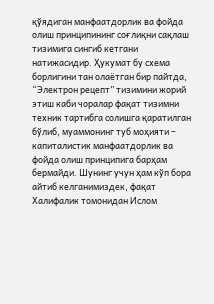қўядиган манфаатдорлик ва фойда олиш принципининг соғлиқни сақлаш тизимига сингиб кетгани натижасидир. Ҳукумат бу схема борлигини тан олаётган бир пайтда, “Электрон рецепт” тизимини жорий этиш каби чоралар фақат тизимни техник тартибга солишга қаратилган бўлиб, муаммонинг туб моҳияти – капиталистик манфаатдорлик ва фойда олиш принципига барҳам бермайди. Шунинг учун ҳам кўп бора айтиб келганимиздек, фақат Халифалик томонидан Ислом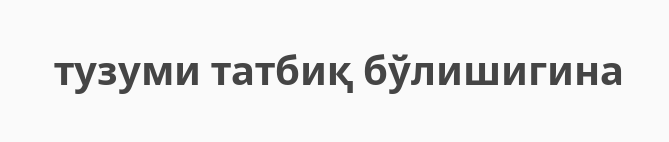тузуми татбиқ бўлишигина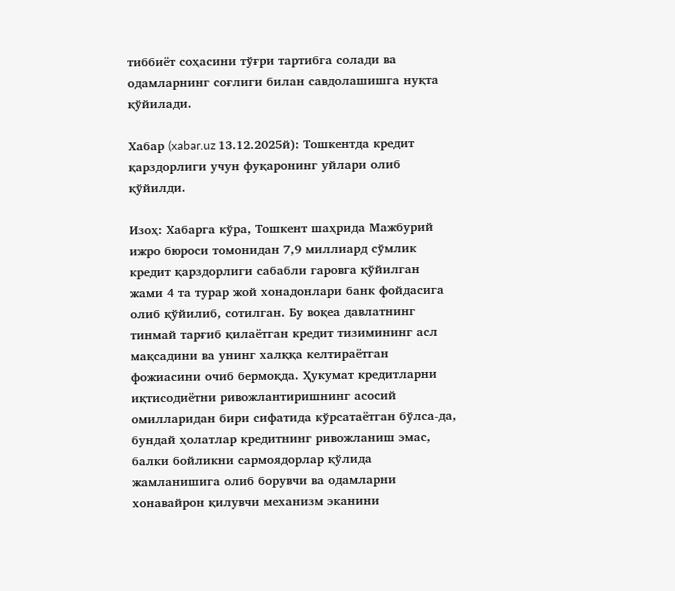тиббиёт соҳасини тўғри тартибга солади ва одамларнинг соғлиги билан савдолашишга нуқта қўйилади.

Хабар (xabar.uz 13.12.2025й): Тошкентда кредит қарздорлиги учун фуқаронинг уйлари олиб қўйилди.

Изоҳ: Хабарга кўра, Тошкент шаҳрида Мажбурий ижро бюроси томонидан 7,9 миллиард сўмлик кредит қарздорлиги сабабли гаровга қўйилган жами 4 та турар жой хонадонлари банк фойдасига олиб қўйилиб, сотилган. Бу воқеа давлатнинг тинмай тарғиб қилаётган кредит тизимининг асл мақсадини ва унинг халққа келтираётган фожиасини очиб бермоқда. Ҳукумат кредитларни иқтисодиётни ривожлантиришнинг асосий омилларидан бири сифатида кўрсатаётган бўлса-да, бундай ҳолатлар кредитнинг ривожланиш эмас, балки бойликни сармоядорлар қўлида жамланишига олиб борувчи ва одамларни хонавайрон қилувчи механизм эканини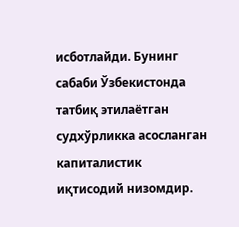исботлайди. Бунинг сабаби Ўзбекистонда татбиқ этилаётган судхўрликка асосланган капиталистик иқтисодий низомдир.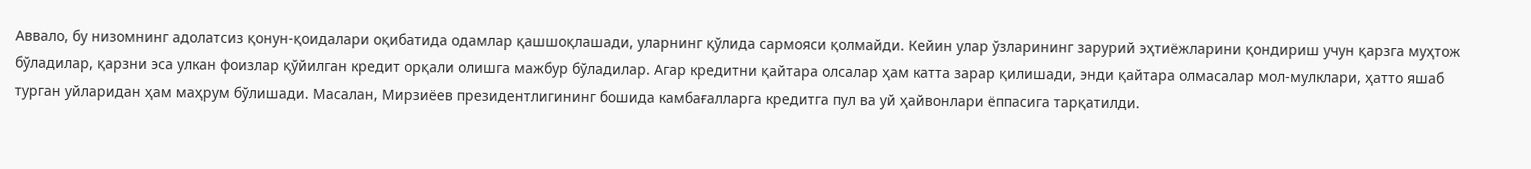Аввало, бу низомнинг адолатсиз қонун-қоидалари оқибатида одамлар қашшоқлашади, уларнинг қўлида сармояси қолмайди. Кейин улар ўзларининг зарурий эҳтиёжларини қондириш учун қарзга муҳтож бўладилар, қарзни эса улкан фоизлар қўйилган кредит орқали олишга мажбур бўладилар. Агар кредитни қайтара олсалар ҳам катта зарар қилишади, энди қайтара олмасалар мол-мулклари, ҳатто яшаб турган уйларидан ҳам маҳрум бўлишади. Масалан, Мирзиёев президентлигининг бошида камбағалларга кредитга пул ва уй ҳайвонлари ёппасига тарқатилди.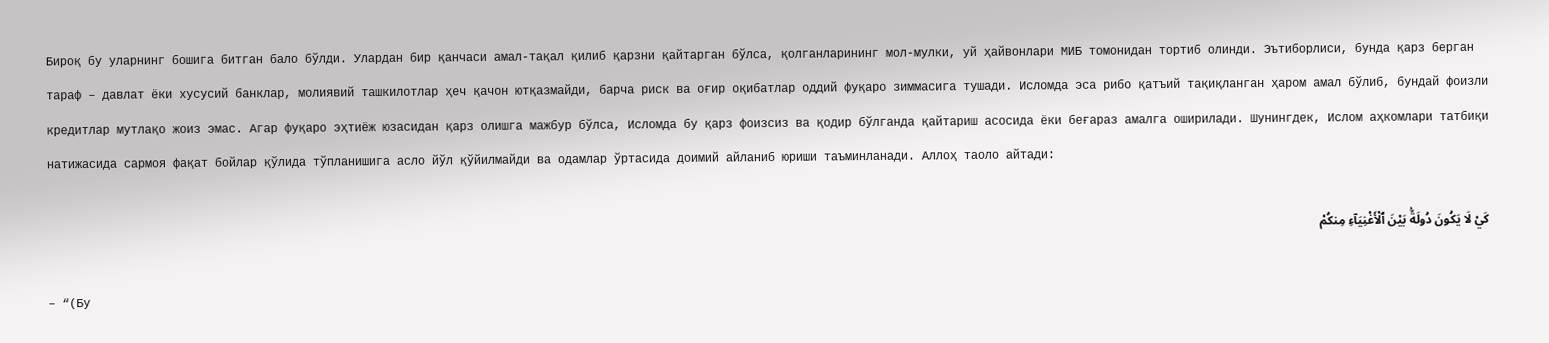Бироқ бу уларнинг бошига битган бало бўлди. Улардан бир қанчаси амал-тақал қилиб қарзни қайтарган бўлса, қолганларининг мол-мулки, уй ҳайвонлари МИБ томонидан тортиб олинди. Эътиборлиси, бунда қарз берган тараф – давлат ёки хусусий банклар, молиявий ташкилотлар ҳеч қачон ютқазмайди, барча риск ва оғир оқибатлар оддий фуқаро зиммасига тушади. Исломда эса рибо қатъий тақиқланган ҳаром амал бўлиб, бундай фоизли кредитлар мутлақо жоиз эмас. Агар фуқаро эҳтиёж юзасидан қарз олишга мажбур бўлса, Исломда бу қарз фоизсиз ва қодир бўлганда қайтариш асосида ёки беғараз амалга оширилади. Шунингдек, Ислом аҳкомлари татбиқи натижасида сармоя фақат бойлар қўлида тўпланишига асло йўл қўйилмайди ва одамлар ўртасида доимий айланиб юриши таъминланади. Аллоҳ таоло айтади:

كَيْ لَا يَكُونَ دُولَةًۢ بَيْنَ ٱلْأَغْنِيَآءِ مِنكُمْ

– “(Бу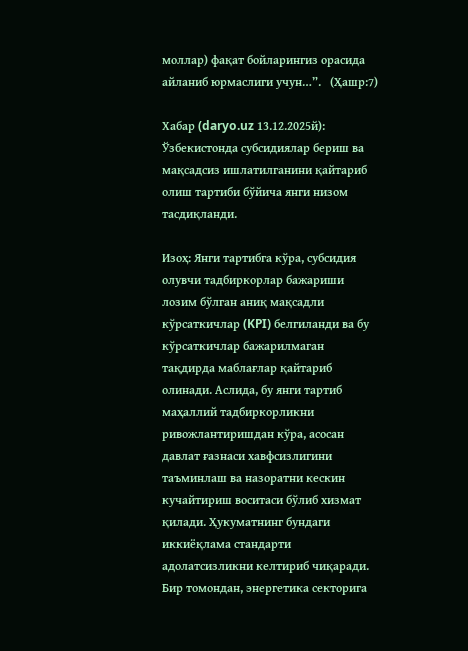моллар) фақат бойларингиз орасида айланиб юрмаслиги учун…”.   (Ҳашр:7)

Хабар (daryo.uz 13.12.2025й): Ўзбекистонда субсидиялар бериш ва мақсадсиз ишлатилганини қайтариб олиш тартиби бўйича янги низом тасдиқланди.

Изоҳ: Янги тартибга кўра, субсидия олувчи тадбиркорлар бажариши лозим бўлган аниқ мақсадли кўрсаткичлар (KPI) белгиланди ва бу кўрсаткичлар бажарилмаган тақдирда маблағлар қайтариб олинади. Аслида, бу янги тартиб маҳаллий тадбиркорликни ривожлантиришдан кўра, асосан давлат ғазнаси хавфсизлигини таъминлаш ва назоратни кескин кучайтириш воситаси бўлиб хизмат қилади. Ҳукуматнинг бундаги иккиёқлама стандарти адолатсизликни келтириб чиқаради. Бир томондан, энергетика секторига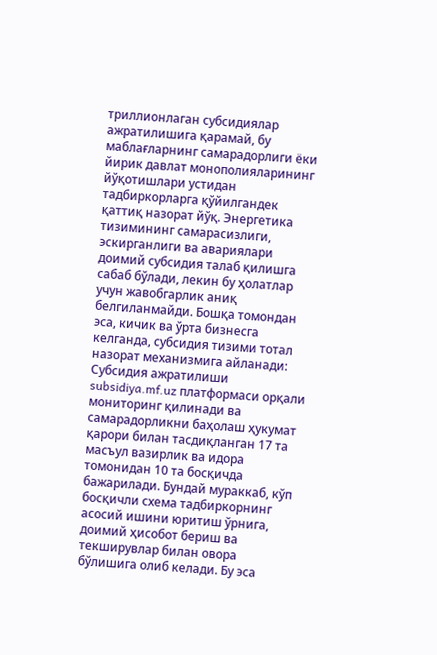триллионлаган субсидиялар ажратилишига қарамай, бу маблағларнинг самарадорлиги ёки йирик давлат монополияларининг йўқотишлари устидан тадбиркорларга қўйилгандек қаттиқ назорат йўқ. Энергетика тизимининг самарасизлиги, эскирганлиги ва авариялари доимий субсидия талаб қилишга сабаб бўлади, лекин бу ҳолатлар учун жавобгарлик аниқ белгиланмайди. Бошқа томондан эса, кичик ва ўрта бизнесга келганда, субсидия тизими тотал назорат механизмига айланади: Субсидия ажратилиши subsidiya.mf.uz платформаси орқали мониторинг қилинади ва самарадорликни баҳолаш ҳукумат қарори билан тасдиқланган 17 та масъул вазирлик ва идора томонидан 10 та босқичда бажарилади. Бундай мураккаб, кўп босқичли схема тадбиркорнинг асосий ишини юритиш ўрнига, доимий ҳисобот бериш ва текширувлар билан овора бўлишига олиб келади. Бу эса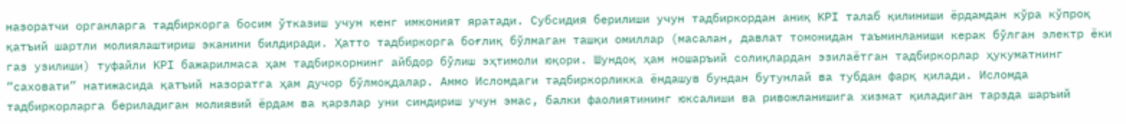назоратчи органларга тадбиркорга босим ўтказиш учун кенг имконият яратади. Субсидия берилиши учун тадбиркордан аниқ KPI талаб қилиниши ёрдамдан кўра кўпроқ қатъий шартли молиялаштириш эканини билдиради. Ҳатто тадбиркорга боғлиқ бўлмаган ташқи омиллар (масалан, давлат томонидан таъминланиши керак бўлган электр ёки газ узилиши) туфайли KPI бажарилмаса ҳам тадбиркорнинг айбдор бўлиш эҳтимоли юқори. Шундоқ ҳам ношаръий солиқлардан эзилаётган тадбиркорлар ҳукуматнинг “саховати” натижасида қатъий назоратга ҳам дучор бўлмоқдалар. Аммо Исломдаги тадбиркорликка ёндашув бундан бутунлай ва тубдан фарқ қилади. Исломда тадбиркорларга бериладиган молиявий ёрдам ва қарзлар уни синдириш учун эмас, балки фаолиятининг юксалиши ва ривожланишига хизмат қиладиган тарзда шаръий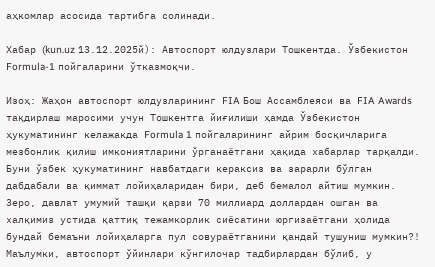аҳкомлар асосида тартибга солинади.

Хабар (kun.uz 13.12.2025й): Автоспорт юлдузлари Тошкентда. Ўзбекистон Formula-1 пойгаларини ўтказмоқчи.

Изоҳ: Жаҳон автоспорт юлдузларининг FIA Бош Ассамблеяси ва FIA Awards тақдирлаш маросими учун Тошкентга йиғилиши ҳамда Ўзбекистон ҳукуматининг келажакда Formula 1 пойгаларининг айрим босқичларига мезбонлик қилиш имкониятларини ўрганаётгани ҳақида хабарлар тарқалди. Буни ўзбек ҳукуматининг навбатдаги кераксиз ва зарарли бўлган дабдабали ва қиммат лойиҳаларидан бири, деб бемалол айтиш мумкин. Зеро, давлат умумий ташқи қарзи 70 миллиард доллардан ошган ва халқимиз устида қаттиқ тежамкорлик сиёсатини юргизаётгани ҳолида бундай бемаъни лойиҳаларга пул совураётганини қандай тушуниш мумкин?! Маълумки, автоспорт ўйинлари кўнгилочар тадбирлардан бўлиб, у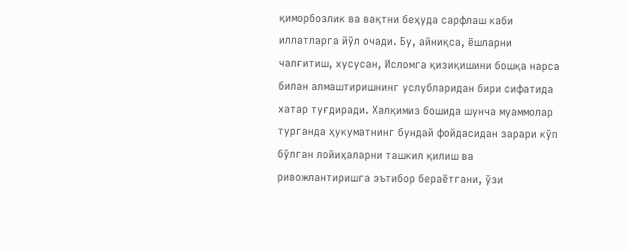қиморбозлик ва вақтни беҳуда сарфлаш каби иллатларга йўл очади. Бу, айниқса, ёшларни чалғитиш, хусусан, Исломга қизиқишини бошқа нарса билан алмаштиришнинг услубларидан бири сифатида хатар туғдиради. Халқимиз бошида шунча муаммолар турганда ҳукуматнинг бундай фойдасидан зарари кўп бўлган лойиҳаларни ташкил қилиш ва ривожлантиришга эътибор бераётгани, ўзи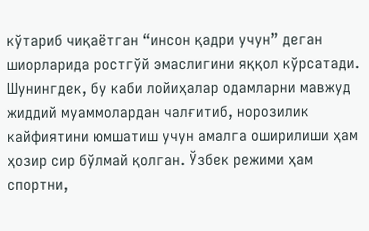кўтариб чиқаётган “инсон қадри учун” деган шиорларида ростгўй эмаслигини яққол кўрсатади. Шунингдек, бу каби лойиҳалар одамларни мавжуд жиддий муаммолардан чалғитиб, норозилик кайфиятини юмшатиш учун амалга оширилиши ҳам ҳозир сир бўлмай қолган. Ўзбек режими ҳам спортни,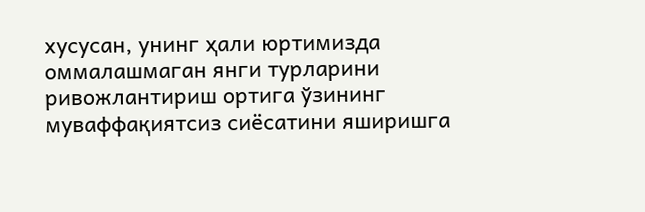хусусан, унинг ҳали юртимизда оммалашмаган янги турларини ривожлантириш ортига ўзининг муваффақиятсиз сиёсатини яширишга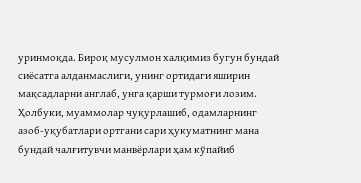уринмоқда. Бироқ мусулмон халқимиз бугун бундай сиёсатга алданмаслиги, унинг ортидаги яширин мақсадларни англаб, унга қарши турмоғи лозим. Ҳолбуки, муаммолар чуқурлашиб, одамларнинг азоб-уқубатлари ортгани сари ҳукуматнинг мана бундай чалғитувчи манвёрлари ҳам кўпайиб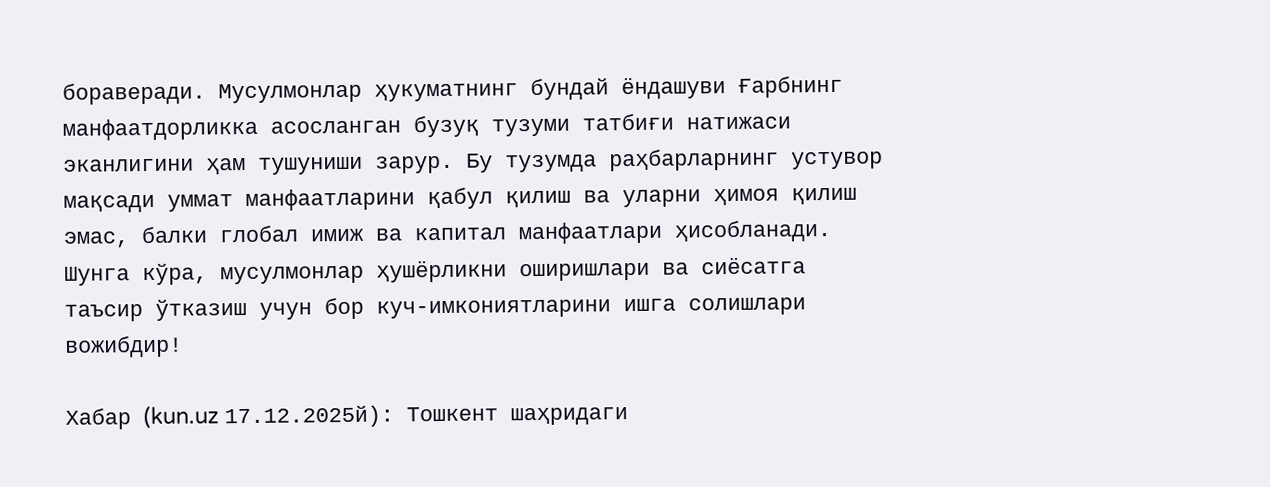бораверади. Мусулмонлар ҳукуматнинг бундай ёндашуви Ғарбнинг манфаатдорликка асосланган бузуқ тузуми татбиғи натижаси эканлигини ҳам тушуниши зарур. Бу тузумда раҳбарларнинг устувор мақсади уммат манфаатларини қабул қилиш ва уларни ҳимоя қилиш эмас, балки глобал имиж ва капитал манфаатлари ҳисобланади. Шунга кўра, мусулмонлар ҳушёрликни оширишлари ва сиёсатга таъсир ўтказиш учун бор куч-имкониятларини ишга солишлари вожибдир!

Хабар (kun.uz 17.12.2025й): Тошкент шаҳридаги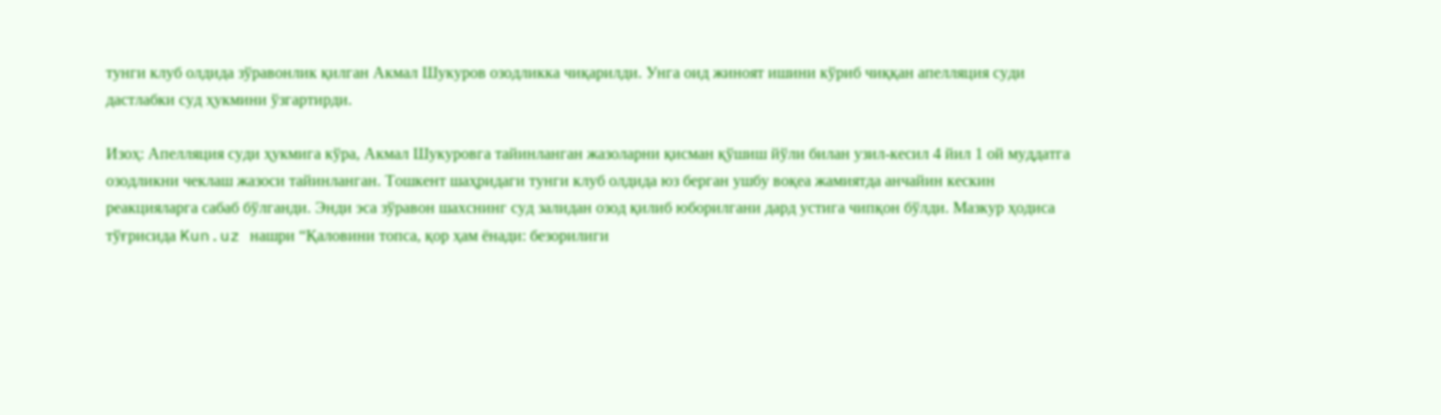тунги клуб олдида зўравонлик қилган Акмал Шукуров озодликка чиқарилди. Унга оид жиноят ишини кўриб чиққан апелляция суди дастлабки суд ҳукмини ўзгартирди.

Изоҳ: Апелляция суди ҳукмига кўра, Акмал Шукуровга тайинланган жазоларни қисман қўшиш йўли билан узил-кесил 4 йил 1 ой муддатга озодликни чеклаш жазоси тайинланган. Тошкент шаҳридаги тунги клуб олдида юз берган ушбу воқеа жамиятда анчайин кескин реакцияларга сабаб бўлганди. Энди эса зўравон шахснинг суд залидан озод қилиб юборилгани дард устига чипқон бўлди. Мазкур ҳодиса тўғрисида Kun.uz нашри “Қаловини топса, қор ҳам ёнади: безорилиги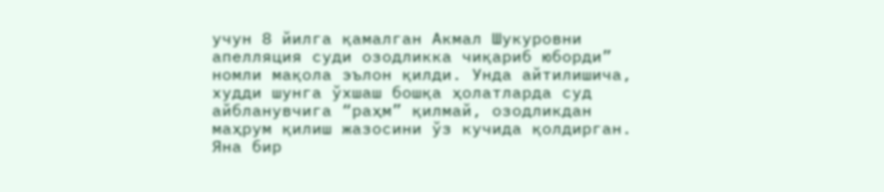учун 8 йилга қамалган Акмал Шукуровни апелляция суди озодликка чиқариб юборди” номли мақола эълон қилди. Унда айтилишича, худди шунга ўхшаш бошқа ҳолатларда суд айбланувчига “раҳм” қилмай, озодликдан маҳрум қилиш жазосини ўз кучида қолдирган. Яна бир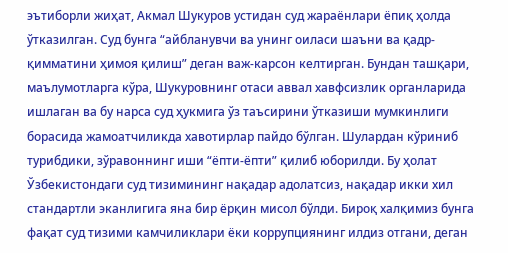эътиборли жиҳат, Акмал Шукуров устидан суд жараёнлари ёпиқ ҳолда ўтказилган. Суд бунга “айбланувчи ва унинг оиласи шаъни ва қадр-қимматини ҳимоя қилиш” деган важ-карсон келтирган. Бундан ташқари, маълумотларга кўра, Шукуровнинг отаси аввал хавфсизлик органларида ишлаган ва бу нарса суд ҳукмига ўз таъсирини ўтказиши мумкинлиги борасида жамоатчиликда хавотирлар пайдо бўлган. Шулардан кўриниб турибдики, зўравоннинг иши “ёпти-ёпти” қилиб юборилди. Бу ҳолат Ўзбекистондаги суд тизимининг нақадар адолатсиз, нақадар икки хил стандартли эканлигига яна бир ёрқин мисол бўлди. Бироқ халқимиз бунга фақат суд тизими камчиликлари ёки коррупциянинг илдиз отгани, деган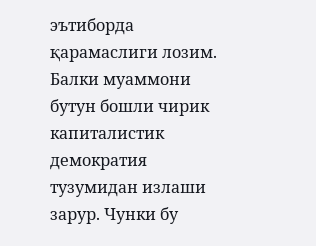эътиборда қарамаслиги лозим. Балки муаммони бутун бошли чирик капиталистик демократия тузумидан излаши зарур. Чунки бу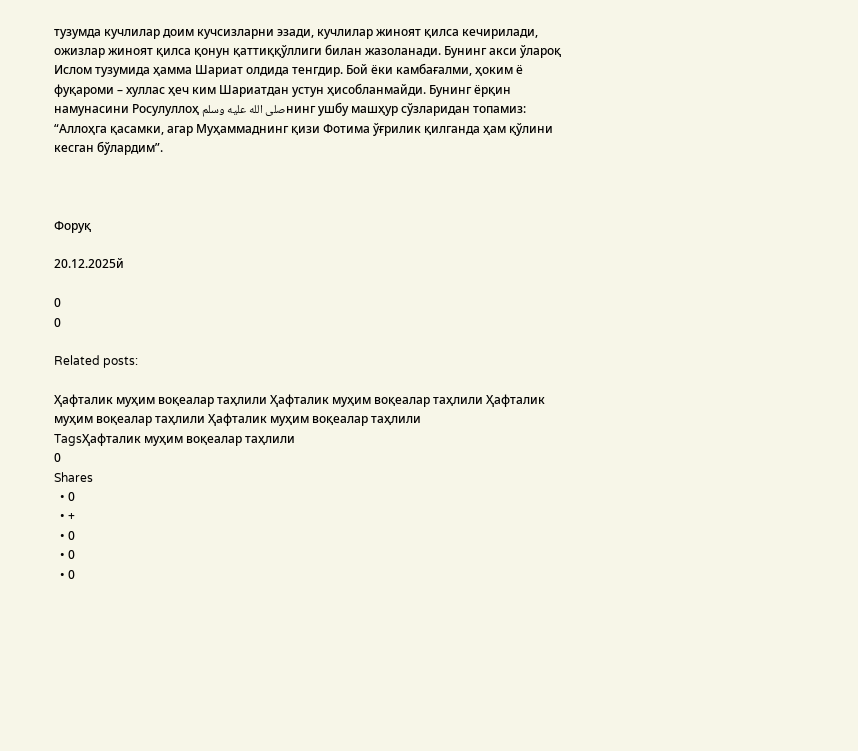тузумда кучлилар доим кучсизларни эзади, кучлилар жиноят қилса кечирилади, ожизлар жиноят қилса қонун қаттиққўллиги билан жазоланади. Бунинг акси ўлароқ Ислом тузумида ҳамма Шариат олдида тенгдир. Бой ёки камбағалми, ҳоким ё фуқароми – хуллас ҳеч ким Шариатдан устун ҳисобланмайди. Бунинг ёрқин намунасини Росулуллоҳ صلى الله عليه وسلمнинг ушбу машҳур сўзларидан топамиз: “Аллоҳга қасамки, агар Муҳаммаднинг қизи Фотима ўғрилик қилганда ҳам қўлини кесган бўлардим”.



Форуқ

20.12.2025й

0
0

Related posts:

Ҳафталик муҳим воқеалар таҳлили Ҳафталик муҳим воқеалар таҳлили Ҳафталик муҳим воқеалар таҳлили Ҳафталик муҳим воқеалар таҳлили
TagsҲафталик муҳим воқеалар таҳлили
0
Shares
  • 0
  • +
  • 0
  • 0
  • 0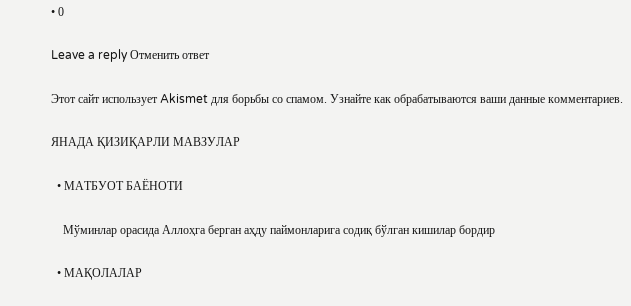• 0

Leave a reply Отменить ответ

Этот сайт использует Akismet для борьбы со спамом. Узнайте как обрабатываются ваши данные комментариев.

ЯНАДА ҚИЗИҚАРЛИ МАВЗУЛАР

  • МАТБУОТ БАЁНОТИ

    Мўминлар орасида Аллоҳга берган аҳду паймонларига содиқ бўлган кишилар бордир

  • МАҚОЛАЛАР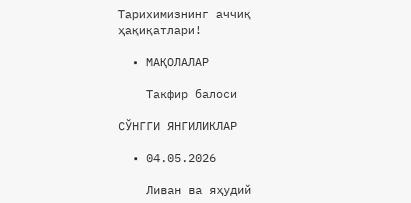Тарихимизнинг аччиқ ҳақиқатлари!

  • МАҚОЛАЛАР

    Такфир балоси

СЎНГГИ ЯНГИЛИКЛАР

  • 04.05.2026

    Ливан ва яҳудий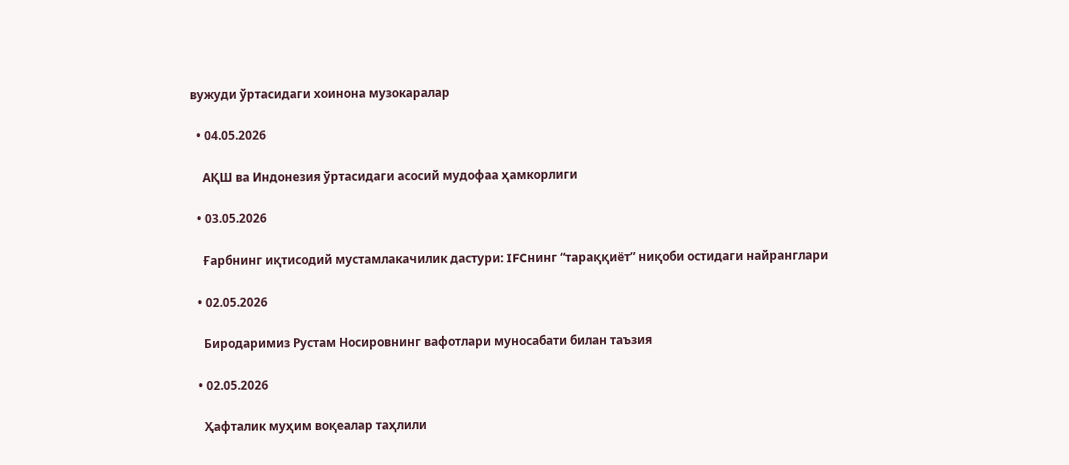вужуди ўртасидаги хоинона музокаралар

  • 04.05.2026

    АҚШ ва Индонезия ўртасидаги асосий мудофаа ҳамкорлиги

  • 03.05.2026

    Ғарбнинг иқтисодий мустамлакачилик дастури: IFCнинг “тараққиёт” ниқоби остидаги найранглари

  • 02.05.2026

    Биродаримиз Рустам Носировнинг вафотлари муносабати билан таъзия

  • 02.05.2026

    Ҳафталик муҳим воқеалар таҳлили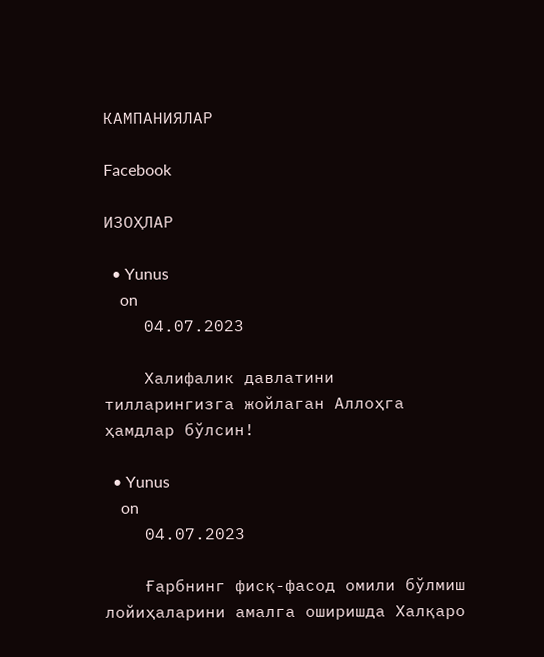КАМПАНИЯЛАР

Facebook

ИЗОҲЛАР

  • Yunus
    on
    04.07.2023

    Халифалик давлатини тилларингизга жойлаган Аллоҳга ҳамдлар бўлсин!

  • Yunus
    on
    04.07.2023

    Ғарбнинг фисқ-фасод омили бўлмиш лойиҳаларини амалга оширишда Халқаро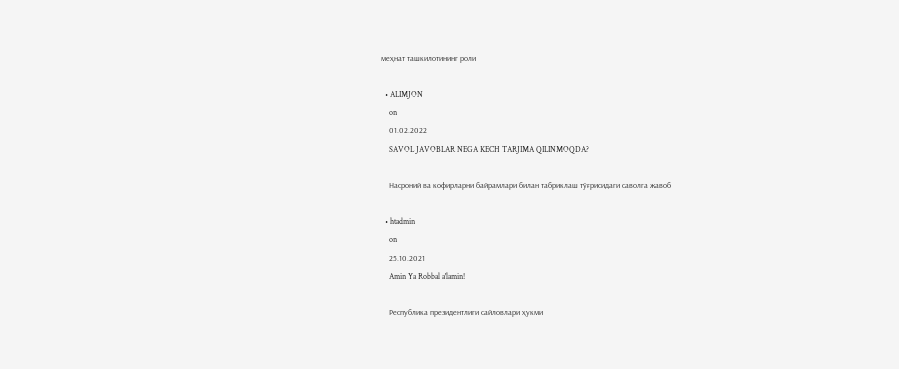меҳнат ташкилотининг роли

  • ALIMJON
    on
    01.02.2022
    SAVOL JAVOBLAR NEGA KECH TARJIMA QILINMOQDA?

    Насроний ва кофирларни байрамлари билан табриклаш тўғрисидаги саволга жавоб

  • htadmin
    on
    25.10.2021
    Amin Ya Robbal a'lamin!

    Республика президентлиги сайловлари ҳукми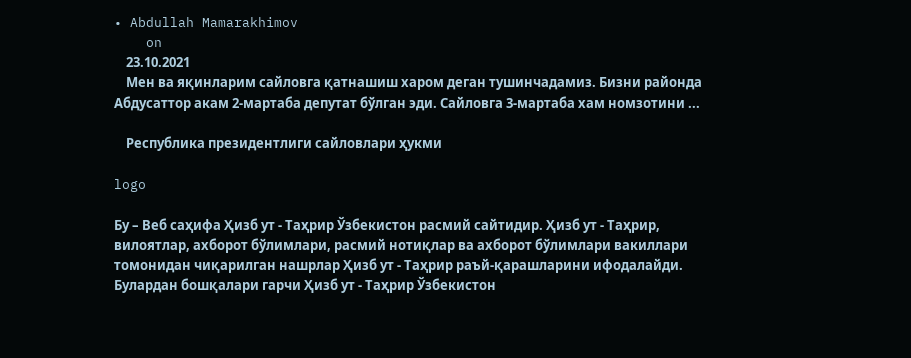• Abdullah Mamarakhimov
    on
    23.10.2021
    Мен ва яқинларим сайловга қатнашиш харом деган тушинчадамиз. Бизни районда Абдусаттор акам 2-мартаба депутат бўлган эди. Сайловга 3-мартаба хам номзотини ...

    Республика президентлиги сайловлари ҳукми

logo

Бу – Веб саҳифа Ҳизб ут - Таҳрир Ўзбекистон расмий сайтидир. Ҳизб ут - Таҳрир, вилоятлар, ахборот бўлимлари, расмий нотиқлар ва ахборот бўлимлари вакиллари томонидан чиқарилган нашрлар Ҳизб ут - Таҳрир раъй-қарашларини ифодалайди. Булардан бошқалари гарчи Ҳизб ут - Таҳрир Ўзбекистон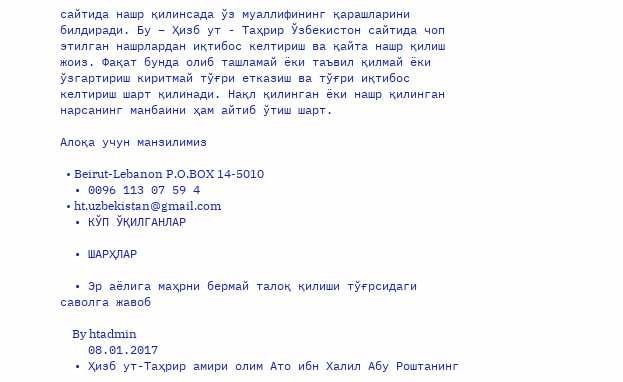сайтида нашр қилинсада ўз муаллифининг қарашларини билдиради. Бу – Ҳизб ут - Таҳрир Ўзбекистон сайтида чоп этилган нашрлардан иқтибос келтириш ва қайта нашр қилиш жоиз. Фақат бунда олиб ташламай ёки таъвил қилмай ёки ўзгартириш киритмай тўғри етказиш ва тўғри иқтибос келтириш шарт қилинади. Нақл қилинган ёки нашр қилинган нарсанинг манбаини ҳам айтиб ўтиш шарт.

Алоқа учун манзилимиз

  • Beirut-Lebanon P.O.BOX 14-5010
  • 0096 113 07 59 4
  • ht.uzbekistan@gmail.com
  • КЎП ЎҚИЛГАНЛАР

  • ШАРҲЛАР

  • Эр аёлига маҳрни бермай талоқ қилиши тўғрсидаги саволга жавоб

    By htadmin
    08.01.2017
  • Ҳизб ут-Таҳрир амири олим Ато ибн Халил Абу Роштанинг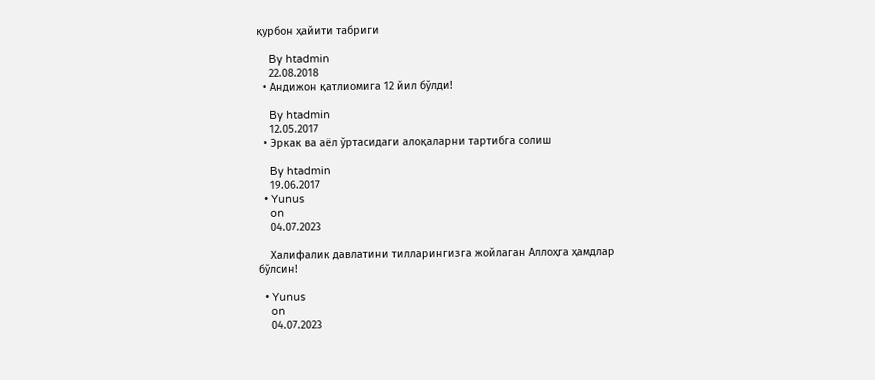қурбон ҳайити табриги

    By htadmin
    22.08.2018
  • Андижон қатлиомига 12 йил бўлди!

    By htadmin
    12.05.2017
  • Эркак ва аёл ўртасидаги алоқаларни тартибга солиш

    By htadmin
    19.06.2017
  • Yunus
    on
    04.07.2023

    Халифалик давлатини тилларингизга жойлаган Аллоҳга ҳамдлар бўлсин!

  • Yunus
    on
    04.07.2023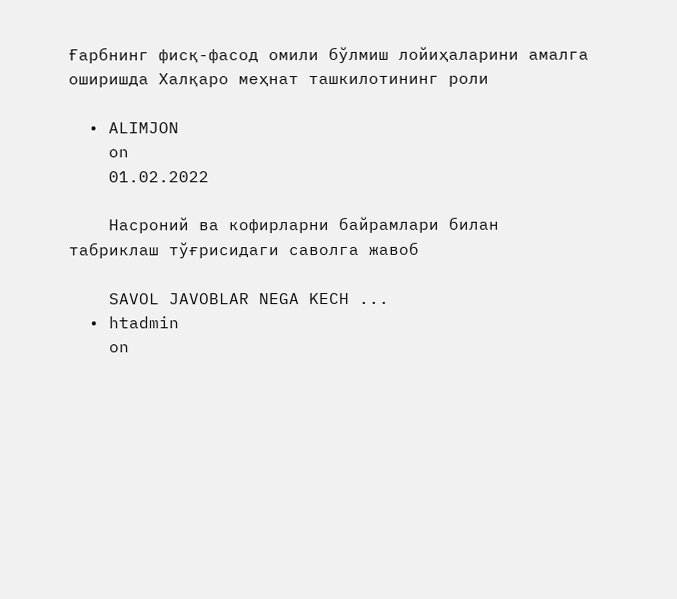Ғарбнинг фисқ-фасод омили бўлмиш лойиҳаларини амалга оширишда Халқаро меҳнат ташкилотининг роли

  • ALIMJON
    on
    01.02.2022

    Насроний ва кофирларни байрамлари билан табриклаш тўғрисидаги саволга жавоб

    SAVOL JAVOBLAR NEGA KECH ...
  • htadmin
    on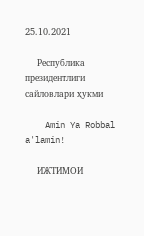25.10.2021

    Республика президентлиги сайловлари ҳукми

    Amin Ya Robbal a'lamin!

    ИЖТИМОИ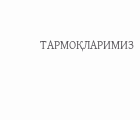ТАРМОҚЛАРИМИЗ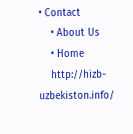• Contact
    • About Us
    • Home
    http://hizb-uzbekiston.info/